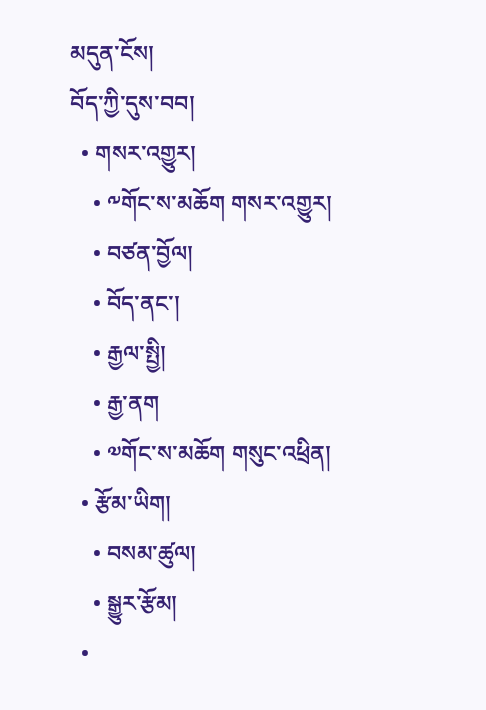མདུན་ངོས།
བོད་ཀྱི་དུས་བབ།
  • གསར་འགྱུར།
    • ༸གོང་ས་མཆོག གསར་འགྱུར།
    • བཙན་བྱོལ།
    • བོད་ནང་།
    • རྒྱལ་སྤྱི།
    • རྒྱ་ནག
    • ༧གོང་ས་མཆོག གསུང་འཕྲིན།
  • རྩོམ་ཡིག།
    • བསམ་ཚུལ།
    • སྒྱུར་རྩོམ།
  •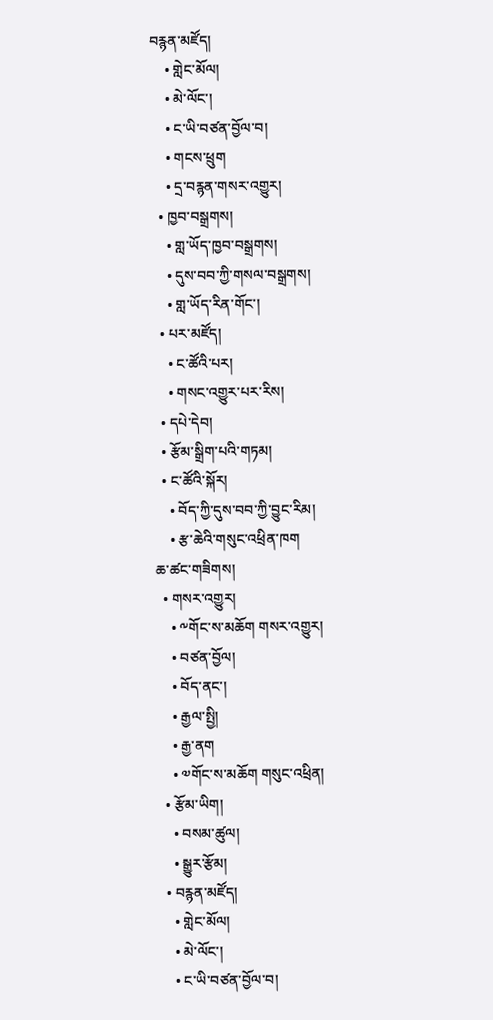བརྙན་མཛོད།
    • གླེང་མོལ།
    • མེ་ལོང་།
    • ང་ཡི་བཙན་བྱོལ་བ།
    • གངས་ཕྲུག
    • དྲ་བརྙན་གསར་འགྱུར།
  • ཁྱབ་བསྒྲགས།
    • གླ་ཡོད་ཁྱབ་བསྒྲགས།
    • དུས་བབ་ཀྱི་གསལ་བསྒྲགས།
    • གླ་ཡོད་རིན་གོང་།
  • པར་མཛོད།
    • ང་ཚོའི་པར།
    • གསང་འགྱུར་པར་རིས།
  • དཔེ་དེབ།
  • རྩོམ་སྒྲིག་པའི་གཏམ།
  • ང་ཚོའི་སྐོར།
    • བོད་ཀྱི་དུས་བབ་ཀྱི་བྱུང་རིམ།
    • རྩ་ཆེའི་གསུང་འཕྲིན་ཁག
ཆ་ཚང་གཟིགས།
  • གསར་འགྱུར།
    • ༸གོང་ས་མཆོག གསར་འགྱུར།
    • བཙན་བྱོལ།
    • བོད་ནང་།
    • རྒྱལ་སྤྱི།
    • རྒྱ་ནག
    • ༧གོང་ས་མཆོག གསུང་འཕྲིན།
  • རྩོམ་ཡིག།
    • བསམ་ཚུལ།
    • སྒྱུར་རྩོམ།
  • བརྙན་མཛོད།
    • གླེང་མོལ།
    • མེ་ལོང་།
    • ང་ཡི་བཙན་བྱོལ་བ།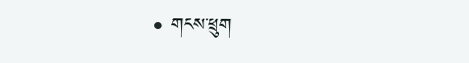• གངས་ཕྲུག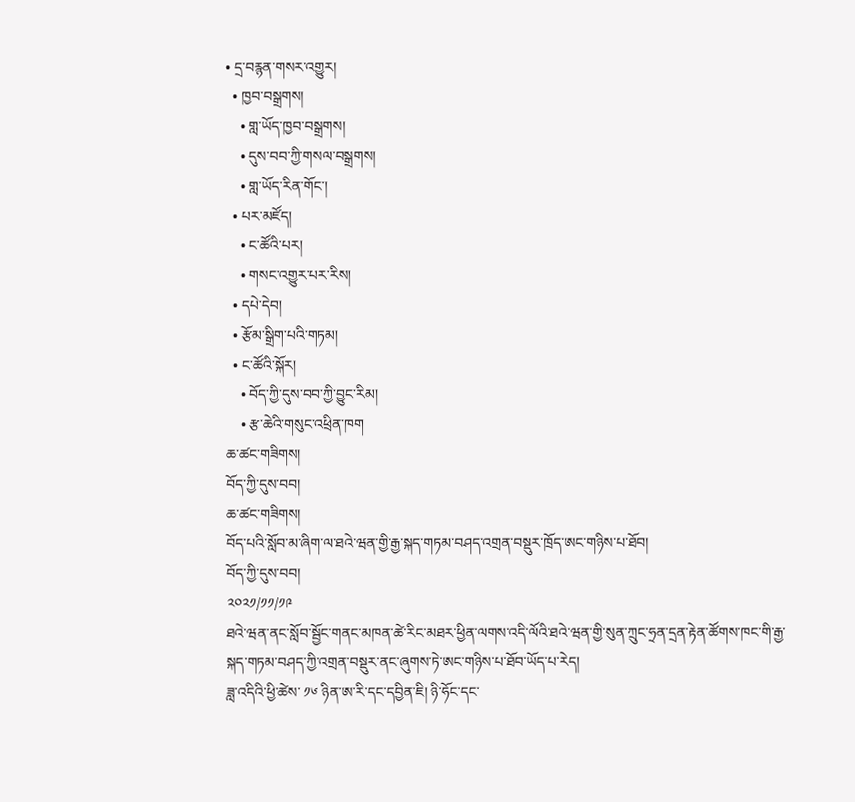• དྲ་བརྙན་གསར་འགྱུར།
  • ཁྱབ་བསྒྲགས།
    • གླ་ཡོད་ཁྱབ་བསྒྲགས།
    • དུས་བབ་ཀྱི་གསལ་བསྒྲགས།
    • གླ་ཡོད་རིན་གོང་།
  • པར་མཛོད།
    • ང་ཚོའི་པར།
    • གསང་འགྱུར་པར་རིས།
  • དཔེ་དེབ།
  • རྩོམ་སྒྲིག་པའི་གཏམ།
  • ང་ཚོའི་སྐོར།
    • བོད་ཀྱི་དུས་བབ་ཀྱི་བྱུང་རིམ།
    • རྩ་ཆེའི་གསུང་འཕྲིན་ཁག
ཆ་ཚང་གཟིགས།
བོད་ཀྱི་དུས་བབ།
ཆ་ཚང་གཟིགས།
བོད་པའི་སློབ་མ་ཞིག་ལ་ཐའེ་ཝན་གྱི་རྒྱ་སྐད་གཏམ་བཤད་འགྲན་བསྡུར་ཁྲོད་ཨང་གཉིས་པ་ཐོབ།
བོད་ཀྱི་དུས་བབ།
༢༠༢༡/༡༡/༡༩
ཐའེ་ཝན་ནང་སློབ་སྦྱོང་གནང་མཁན་ཚེ་རིང་མཐར་ཕྱིན་ལགས་འདི་ལོའི་ཐའེ་ཝན་གྱི་སུན་ཀྲུང་ཧྲན་དྲན་རྟེན་ཚོགས་ཁང་གི་རྒྱ་སྐད་གཏམ་བཤད་ཀྱི་འགྲན་བསྡུར་ནང་ཞུགས་ཏེ་ཨང་གཉིས་པ་ཐོབ་ཡོད་པ་རེད།
ཟླ་འདིའི་ཕྱི་ཚེས་ ༡༦ ཉིན་ཨ་རི་དང་དབྱིན་ཇི། ཉི་ཧོང་དང་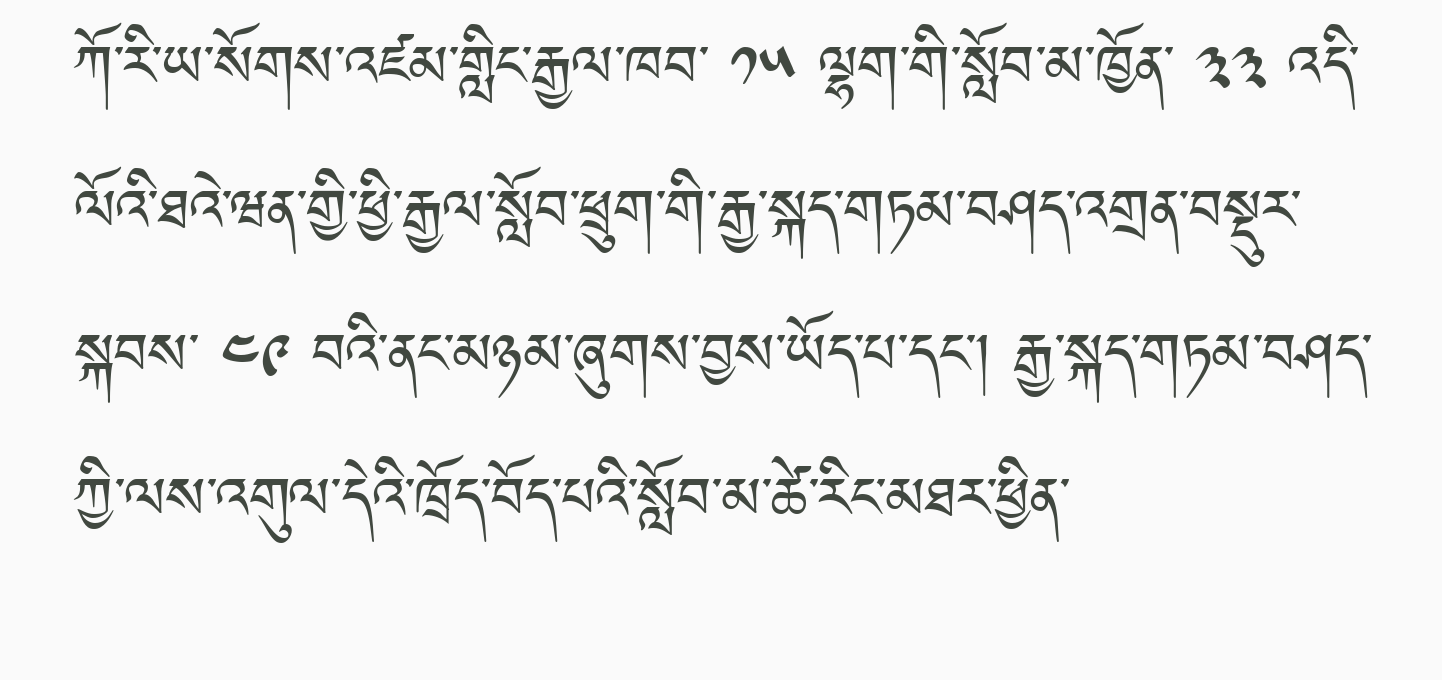ཀོ་རི་ཡ་སོགས་འཛམ་གླིང་རྒྱལ་ཁབ་ ༡༥ ལྷག་གི་སློབ་མ་ཁྱོན་ ༣༣ འདི་ལོའི་ཐའེ་ཝན་གྱི་ཕྱི་རྒྱལ་སློབ་ཕྲུག་གི་རྒྱ་སྐད་གཏམ་བཤད་འགྲན་བསྡུར་སྐབས་ ༤༩ བའི་ནང་མཉམ་ཞུགས་བྱས་ཡོད་པ་དང་། རྒྱ་སྐད་གཏམ་བཤད་ཀྱི་ལས་འགུལ་དེའི་ཁྲོད་བོད་པའི་སློབ་མ་ཚེ་རིང་མཐར་ཕྱིན་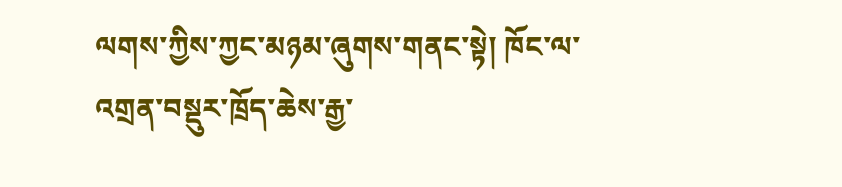ལགས་ཀྱིས་ཀྱང་མཉམ་ཞུགས་གནང་སྟེ། ཁོང་ལ་འགྲན་བསྡུར་ཁྲོད་ཆེས་རྒྱ་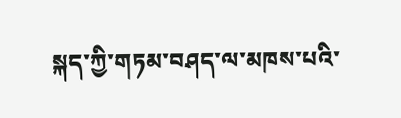སྐད་ཀྱི་གཏམ་བཤད་ལ་མཁས་པའི་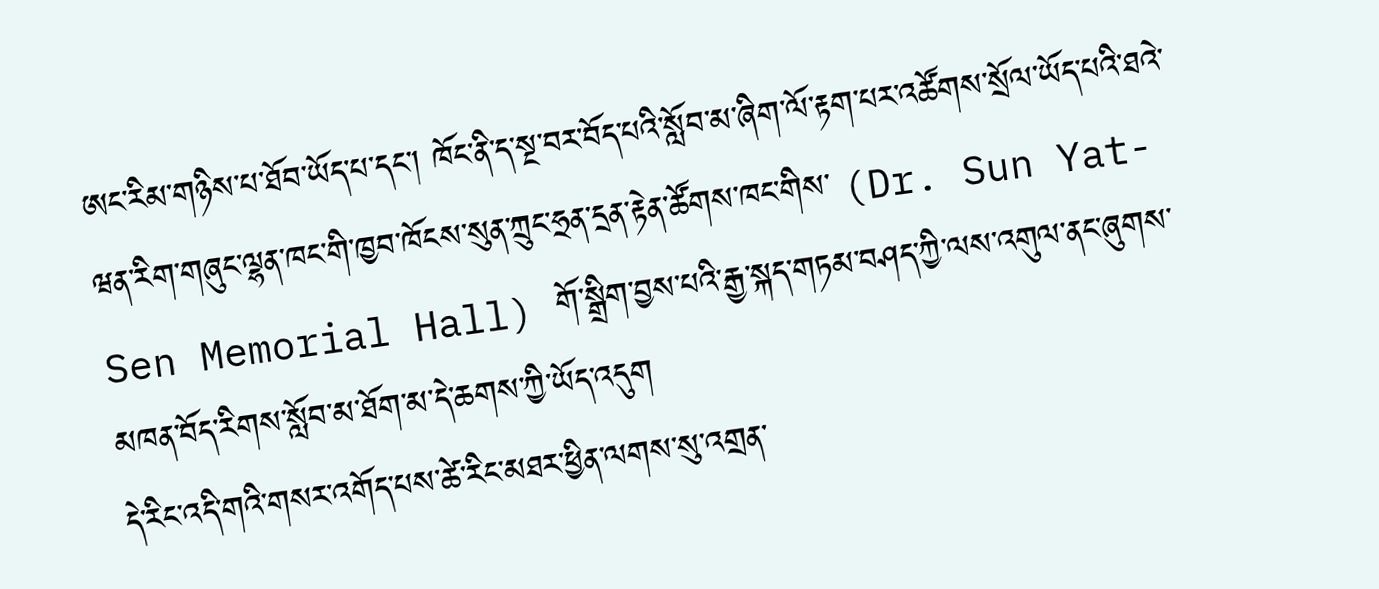ཨང་རིམ་གཉིས་པ་ཐོབ་ཡོད་པ་དང་། ཁོང་ནི་ད་སྔ་བར་བོད་པའི་སློབ་མ་ཞིག་ལོ་རྟག་པར་འཚོགས་སྲོལ་ཡོད་པའི་ཐའེ་ཝན་རིག་གཞུང་ལྷན་ཁང་གི་ཁྱབ་ཁོངས་སུན་ཀྲུང་ཧྲན་དྲན་རྟེན་ཚོགས་ཁང་གིས་ (Dr. Sun Yat-Sen Memorial Hall) གོ་སྒྲིག་བྱས་པའི་རྒྱ་སྐད་གཏམ་བཤད་ཀྱི་ལས་འགུལ་ནང་ཞུགས་མཁན་བོད་རིགས་སློབ་མ་ཐོག་མ་དེ་ཆགས་ཀྱི་ཡོད་འདུག
དེ་རིང་འདི་གའི་གསར་འགོད་པས་ཚེ་རིང་མཐར་ཕྱིན་ལགས་སུ་འགྲན་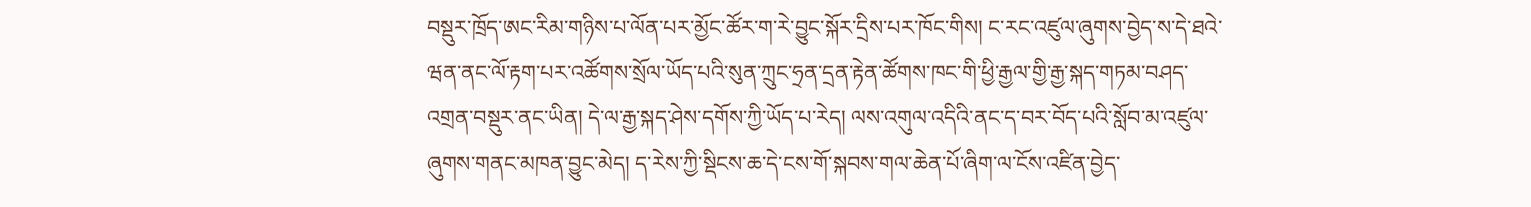བསྡུར་ཁྲོད་ཨང་རིམ་གཉིས་པ་ལོན་པར་མྱོང་ཚོར་ག་རེ་བྱུང་སྐོར་དྲིས་པར་ཁོང་གིས། ང་རང་འཛུལ་ཞུགས་བྱེད་ས་དེ་ཐའེ་ཝན་ནང་ལོ་རྟག་པར་འཚོགས་སྲོལ་ཡོད་པའི་སུན་ཀྲུང་ཧྲན་དྲན་རྟེན་ཚོགས་ཁང་གི་ཕྱི་རྒྱལ་གྱི་རྒྱ་སྐད་གཏམ་བཤད་འགྲན་བསྡུར་ནང་ཡིན། དེ་ལ་རྒྱ་སྐད་ཤེས་དགོས་ཀྱི་ཡོད་པ་རེད། ལས་འགུལ་འདིའི་ནང་ད་བར་བོད་པའི་སློབ་མ་འཛུལ་ཞུགས་གནང་མཁན་བྱུང་མེད། ད་རེས་ཀྱི་སྡིངས་ཆ་དེ་ངས་གོ་སྐབས་གལ་ཆེན་པོ་ཞིག་ལ་ངོས་འཛིན་བྱེད་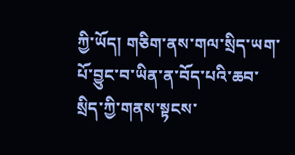ཀྱི་ཡོད། གཅིག་ནས་གལ་སྲིད་ཡག་པོ་བྱུང་བ་ཡིན་ན་བོད་པའི་ཆབ་སྲིད་ཀྱི་གནས་སྟངས་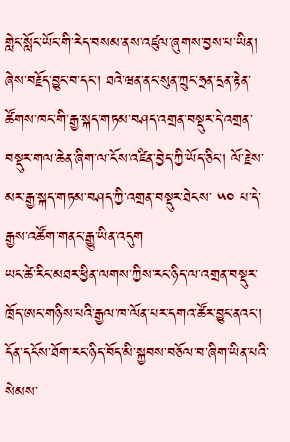གླེང་སློང་ཡོང་གི་རེད་བསམ་ནས་འཛུལ་ཞུགས་བྱས་པ་ཡིན། ཞེས་བརྗོད་བྱུང་བ་དང་། ཐའེ་ཝན་ནང་སུན་ཀྲུང་ཧྲན་དྲན་རྟེན་ཚོགས་ཁང་གི་རྒྱ་སྐད་གཏམ་བཤད་འགྲན་བསྡུར་དེ་འགྲན་བསྡུར་གལ་ཆེན་ཞིག་ལ་ངོས་འཛིན་བྱེད་ཀྱི་ཡོད་ཅིང་། ལོ་རྗེས་མར་རྒྱ་སྐད་གཏམ་བཤད་ཀྱི་འགྲན་བསྡུར་ཐེངས་ ༥༠ པ་དེ་རྒྱས་འཚོག་གནང་རྒྱུ་ཡིན་འདུག
ཡང་ཚེ་རིང་མཐར་ཕྱིན་ལགས་ཀྱིས་རང་ཉིད་ལ་འགྲན་བསྡུར་ཁྲོད་ཨང་གཉིས་པའི་རྒྱལ་ཁ་ལོན་པར་དགའ་ཚོར་བྱུང་ནའང་། དོན་དངོས་ཐོག་རང་ཉིད་བོད་མི་སྐྱབས་བཅོལ་བ་ཞིག་ཡིན་པའི་སེམས་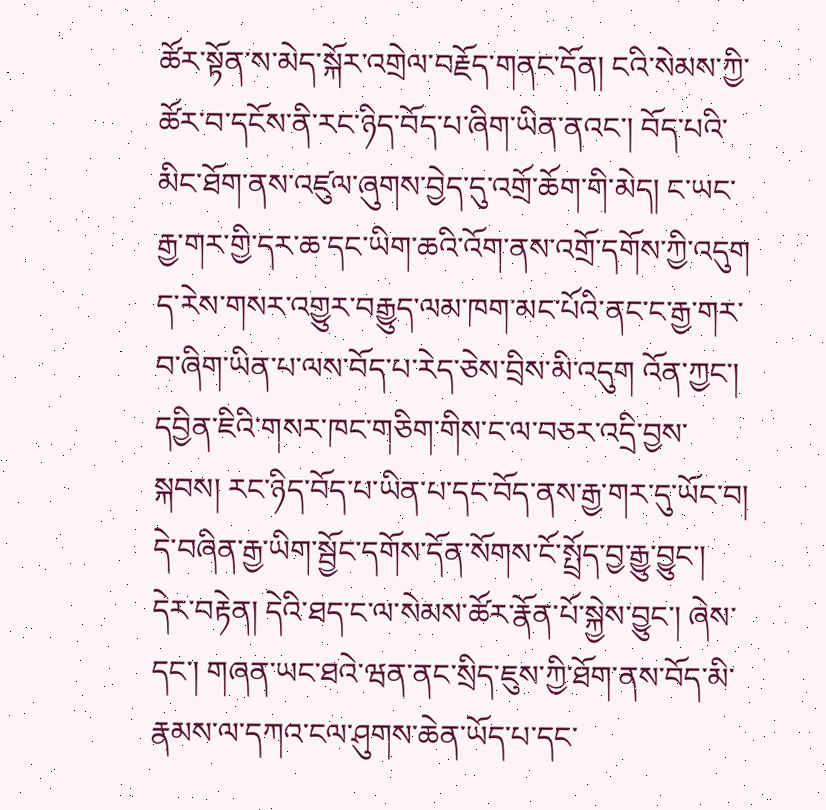ཚོར་སྟོན་ས་མེད་སྐོར་འགྲེལ་བརྗོད་གནང་དོན། ངའི་སེམས་ཀྱི་ཚོར་བ་དངོས་ནི་རང་ཉིད་བོད་པ་ཞིག་ཡིན་ནའང་། བོད་པའི་མིང་ཐོག་ནས་འཛུལ་ཞུགས་བྱེད་དུ་འགྲོ་ཆོག་གི་མེད། ང་ཡང་རྒྱ་གར་གྱི་དར་ཆ་དང་ཡིག་ཆའི་འོག་ནས་འགྲོ་དགོས་ཀྱི་འདུག ད་རེས་གསར་འགྱུར་བརྒྱུད་ལམ་ཁག་མང་པོའི་ནང་ང་རྒྱ་གར་བ་ཞིག་ཡིན་པ་ལས་བོད་པ་རེད་ཅེས་བྲིས་མི་འདུག འོན་ཀྱང་། དབྱིན་ཇིའི་གསར་ཁང་གཅིག་གིས་ང་ལ་བཅར་འདྲི་བྱས་སྐབས། རང་ཉིད་བོད་པ་ཡིན་པ་དང་བོད་ནས་རྒྱ་གར་དུ་ཡོང་བ། དེ་བཞིན་རྒྱ་ཡིག་སྦྱོང་དགོས་དོན་སོགས་ངོ་སྤྲོད་བྱ་རྒྱུ་བྱུང་། དེར་བརྟེན། དེའི་ཐད་ང་ལ་སེམས་ཚོར་རྣོན་པོ་སྐྱེས་བྱུང་། ཞེས་དང་། གཞན་ཡང་ཐའེ་ཝན་ནང་སྲིད་ཇུས་ཀྱི་ཐོག་ནས་བོད་མི་རྣམས་ལ་དཀའ་ངལ་ཤུགས་ཆེན་ཡོད་པ་དང་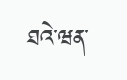ཐའེ་ཝན་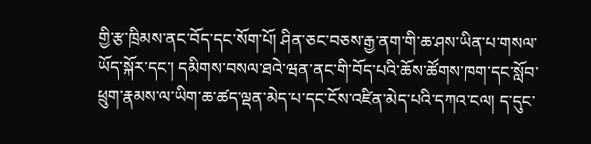གྱི་རྩ་ཁྲིམས་ནང་བོད་དང་སོག་པོ། ཤིན་ཅང་བཅས་རྒྱ་ནག་གི་ཆ་ཤས་ཡིན་པ་གསལ་ཡོད་སྐོར་དང་། དམིགས་བསལ་ཐའེ་ཝན་ནང་གི་བོད་པའི་ཆོས་ཚོགས་ཁག་དང་སློབ་ཕྲུག་རྣམས་ལ་ཡིག་ཆ་ཚད་ལྡན་མེད་པ་དང་ངོས་འཛིན་མེད་པའི་དཀའ་ངལ། ད་དུང་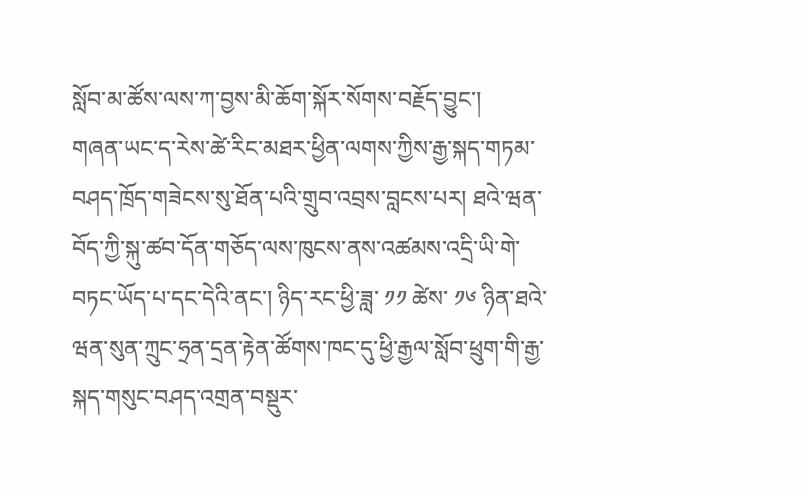སློབ་མ་ཚོས་ལས་ཀ་བྱས་མི་ཆོག་སྐོར་སོགས་བརྗོད་བྱུང་།
གཞན་ཡང་ད་རེས་ཚེ་རིང་མཐར་ཕྱིན་ལགས་ཀྱིས་རྒྱ་སྐད་གཏམ་བཤད་ཁྲོད་གཟེངས་སུ་ཐོན་པའི་གྲུབ་འབྲས་བླངས་པར། ཐའེ་ཝན་བོད་ཀྱི་སྐུ་ཚབ་དོན་གཅོད་ལས་ཁུངས་ནས་འཚམས་འདྲི་ཡི་གེ་བཏང་ཡོད་པ་དང་དེའི་ནང་། ཉིད་རང་ཕྱི་ཟླ་ ༡༡ ཚེས་ ༡༦ ཉིན་ཐའེ་ཝན་སུན་ཀྲུང་ཧྲན་དྲན་རྟེན་ཚོགས་ཁང་དུ་ཕྱི་རྒྱལ་སློབ་ཕྲུག་གི་རྒྱ་སྐད་གསུང་བཤད་འགྲན་བསྡུར་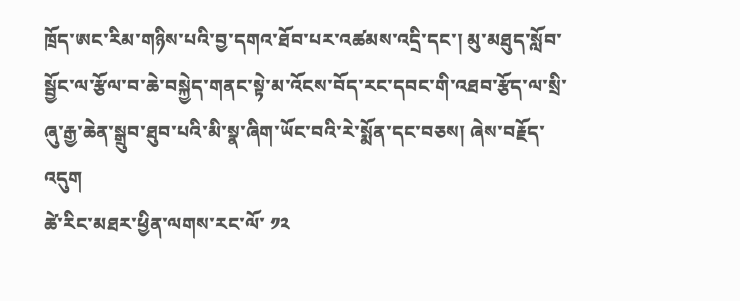ཁྲོད་ཨང་རིམ་གཉིས་པའི་བྱ་དགའ་ཐོབ་པར་འཚམས་འདྲི་དང་། མུ་མཐུད་སློབ་སྦྱོང་ལ་རྩོལ་བ་ཆེ་བསྐྱེད་གནང་སྟེ་མ་འོངས་བོད་རང་དབང་གི་འཐབ་རྩོད་ལ་སྲི་ཞུ་རྒྱ་ཆེན་སྒྲུབ་ཐུབ་པའི་མི་སྣ་ཞིག་ཡོང་བའི་རེ་སྨོན་དང་བཅས། ཞེས་བརྗོད་འདུག
ཚེ་རིང་མཐར་ཕྱིན་ལགས་རང་ལོ་ ༡༢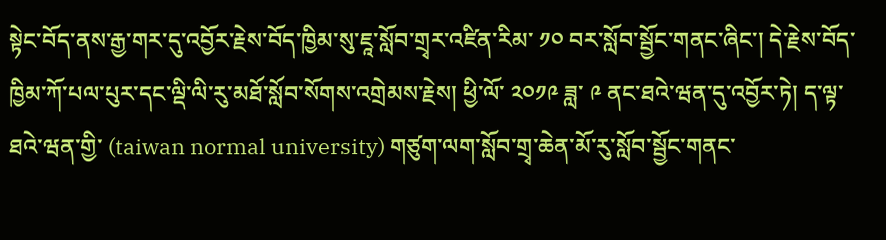སྟེང་བོད་ནས་རྒྱ་གར་དུ་འབྱོར་རྗེས་བོད་ཁྱིམ་སུ་ཇཱ་སློབ་གྲྭར་འཛིན་རིམ་ ༡༠ བར་སློབ་སྦྱོང་གནང་ཞིང་། དེ་རྗེས་བོད་ཁྱིམ་ཀོ་པལ་པུར་དང་ལྡི་ལི་རུ་མཐོ་སློབ་སོགས་འགྲེམས་རྗེས། ཕྱི་ལོ་ ༢༠༡༩ ཟླ་ ༩ ནང་ཐའེ་ཝན་དུ་འབྱོར་ཏེ། ད་ལྟ་ཐའེ་ཝན་གྱི་ (taiwan normal university) གཙུག་ལག་སློབ་གྲྭ་ཆེན་མོ་རུ་སློབ་སྦྱོང་གནང་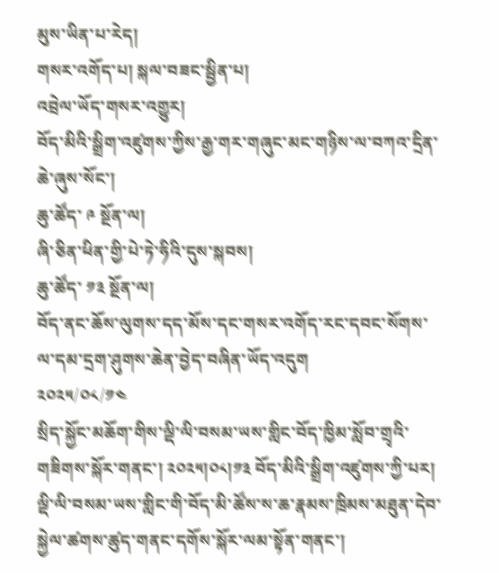མུས་ཡིན་པ་རེད།
གསར་འགོད་པ། སྐལ་བཟང་སྦྱིན་པ།
འབྲེལ་ཡོད་གསར་འགྱུར།
བོད་མིའི་སྒྲིག་འཛུགས་ཀྱིས་རྒྱ་གར་གཞུང་མང་གཉིས་ལ་བཀའ་དྲིན་ཆེ་ཞུས་སོང་།
ཆུ་ཚོད་ ༩ སྔོན་ལ།
ཞི་ཅིན་ཕིན་གྱི་པེ་ཏེ་ཧིའི་དུས་སྐབས།
ཆུ་ཚོད་ ༡༣ སྔོན་ལ།
བོད་ནང་ཆོས་ལུགས་དད་མོས་དང་གསར་འགོད་རང་དབང་སོགས་ལ་དམ་དྲག་ཤུགས་ཆེན་བྱེད་བཞིན་ཡོད་འདུག
༢༠༢༥/༠༨/༡༤
སྲིད་སྐྱོང་མཆོག་གིས་ལྡི་ལི་བསམ་ཡས་གླིང་བོད་ཁྱིམ་སློབ་གྲྭའི་གཟིགས་སྐོར་གནང་། ༢༠༢༥།༠༨།༡༣ བོད་མིའི་སྒྲིག་འཛུགས་ཀྱི་པར།
ལྡི་ལི་བསམ་ཡས་གླིང་གི་བོད་མི་ཚོས་ས་ཆ་རྣམས་ཁྲིམས་མཐུན་དེབ་སྐྱེལ་ཚགས་ཚུད་གནང་དགོས་སྐོར་ལམ་སྟོན་གནང་།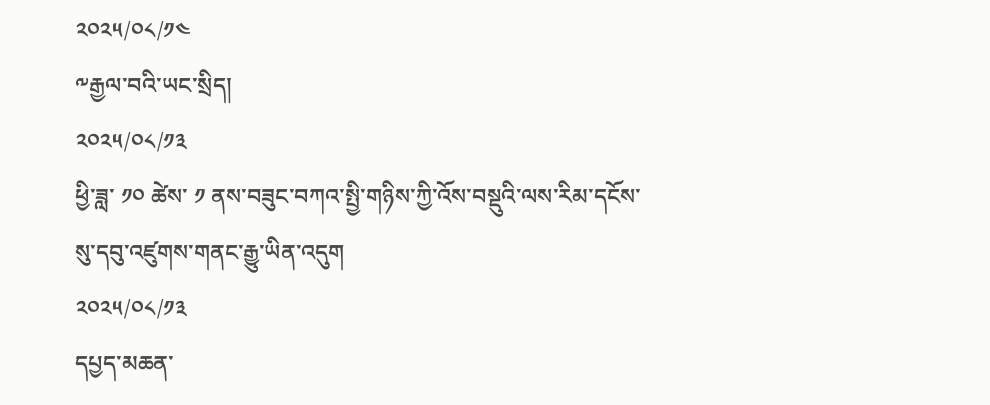༢༠༢༥/༠༨/༡༤
༸རྒྱལ་བའི་ཡང་སྲིད།
༢༠༢༥/༠༨/༡༣
ཕྱི་ཟླ་ ༡༠ ཚེས་ ༡ ནས་བཟུང་བཀའ་སྤྱི་གཉིས་ཀྱི་འོས་བསྡུའི་ལས་རིམ་དངོས་སུ་དབུ་འཛུགས་གནང་རྒྱུ་ཡིན་འདུག
༢༠༢༥/༠༨/༡༣
དཔྱད་མཆན་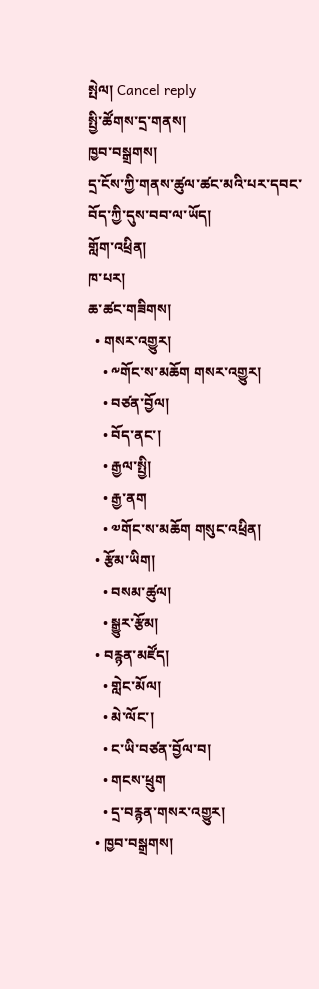སྤེལ། Cancel reply
སྤྱི་ཚོགས་དྲ་གནས།
ཁྱབ་བསྒྲགས།
དྲ་ངོས་ཀྱི་གནས་ཚུལ་ཚང་མའི་པར་དབང་བོད་ཀྱི་དུས་བབ་ལ་ཡོད།
གློག་འཕྲིན།
ཁ་པར།
ཆ་ཚང་གཟིགས།
  • གསར་འགྱུར།
    • ༸གོང་ས་མཆོག གསར་འགྱུར།
    • བཙན་བྱོལ།
    • བོད་ནང་།
    • རྒྱལ་སྤྱི།
    • རྒྱ་ནག
    • ༧གོང་ས་མཆོག གསུང་འཕྲིན།
  • རྩོམ་ཡིག།
    • བསམ་ཚུལ།
    • སྒྱུར་རྩོམ།
  • བརྙན་མཛོད།
    • གླེང་མོལ།
    • མེ་ལོང་།
    • ང་ཡི་བཙན་བྱོལ་བ།
    • གངས་ཕྲུག
    • དྲ་བརྙན་གསར་འགྱུར།
  • ཁྱབ་བསྒྲགས།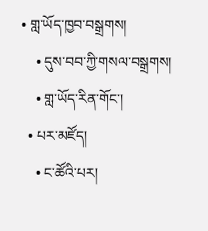• གླ་ཡོད་ཁྱབ་བསྒྲགས།
    • དུས་བབ་ཀྱི་གསལ་བསྒྲགས།
    • གླ་ཡོད་རིན་གོང་།
  • པར་མཛོད།
    • ང་ཚོའི་པར།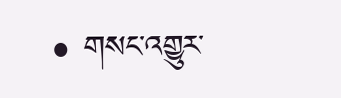• གསང་འགྱུར་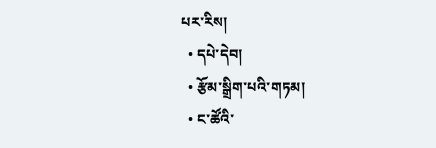པར་རིས།
  • དཔེ་དེབ།
  • རྩོམ་སྒྲིག་པའི་གཏམ།
  • ང་ཚོའི་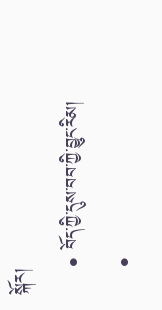སྐོར།
    • བོད་ཀྱི་དུས་བབ་ཀྱི་བྱུང་རིམ།
    •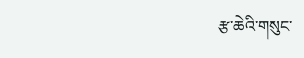རྩ་ཆེའི་གསུང་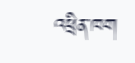འཕྲིན་ཁག